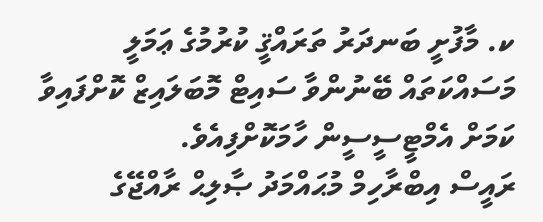ކ. މާފުށީ ބަނދަރު ތަރައްޤީ ކުރުމުގެ ޢަމަލީ މަސައްކަތައް ބޭނުންވާ ސައިޓް މޮބަލައިޒް ކޮށްފައިވާ ކަމަށް އެމްޓީސީސީން ހާމަކޮށްފިއެވެ.
ރައީސް އިބްރާހިމް މުޙައްމަދު ޞާލިޙް ރާއްޖޭގެ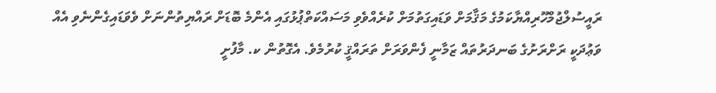ރައީސުލްޖުމްހޫރިއްޔާކަމުގެ މަޤާމަށް ވަޑައިގަތުމަށް ކުރެއްވެވި މަސައްކަތްޕުޅުގައި އެންމެ ބޮޑަށް ރައްޔިތުންނަށް ވެވަޑައިގެންނެވި އެއް ވަޢުދަކީ ރަށްރަށުގެ ބަނދަރުތައް ޒަމާނީ ފެންވަރަށް ތަރައްޤީ ކުރުމެވެ. އެގޮތުން ކ. މާފުށީ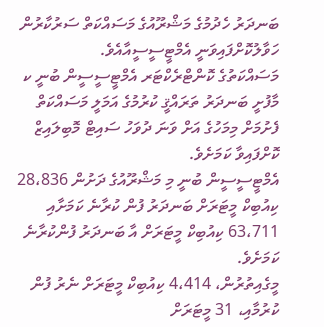ބަނދަރު ހެދުމުގެ މަޝްރޫއުގެ މަސައްކަތް ސަރުކާރުން ހަވާލުކޮށްފައިވަނީ އެމްޓީސީސީއާއެވެ.
މަސައްކަތުގެ ކޮންޓްރެކްޓަރ އެމްޓީސީސީން ބުނީ ކ މާފުށީ ބަނދަރު ތަރައްޤީ ކުރުމުގެ އަމަލީ މަސައްކަތް ފެށުމަށް މިމަހުގެ އަށް ވަނަ ދުވަހު ސައިޓް މޮބިލައިޒް ކޮށްފައިވާ ކަމަށެވެ.
އެމްޓީސީސީން ބުނީ މި މަޝްރޫއުގެ ދަށުން 28،836 ކިއުބިކް މީޓަރަށް ބަނދަރު ފުން ކުރާނެ ކަމަށާއި 63،711 ކިއުބިކް މީޓަރަށް އާ ބަނދަރު ފުންކުރާނެ ކަމަށެވެ.
މީގެއިތުރުން، 4،414 ކިއުބިކް މީޓަރަށް ނެރު ފުން ކުރުމާއި، 31 މީޓަރަށް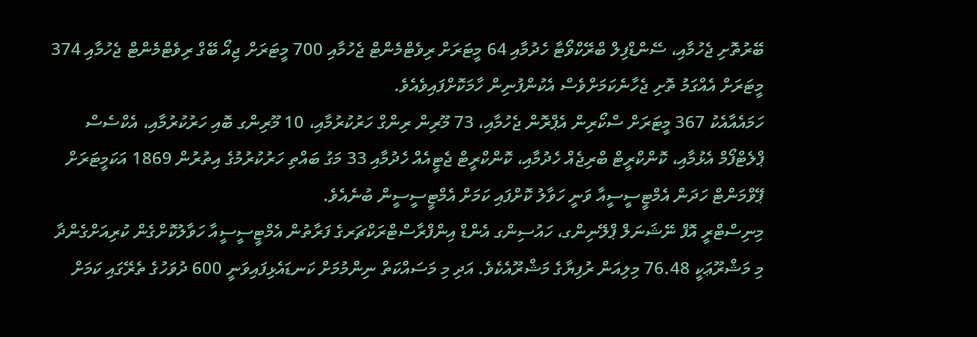ބޭރުތޮށި ޖެހުމާއި، ސޭންޑްފިލް ބްރޭކްވޯޓާ ހެދުމާއި 64 މީޓަރަށް ރިވެޓްމެންޓް ޖެހުމާއި 700 މީޓަރަށް ޖިއޯ ބޭގް ރިވެޓްމެންޓް ޖެހުމާއި 374 މީޓަރަށް އެއްގަމު ތޮށި ޖެހާނެކަމަށްވެސް އެކުންފުނިން ހާމަކޮށްފައިވެއެވެ.
ހަމައެއާއެކު 367 މީޓަރަށް ސްކޯރިން އެޕްރޮން ޖެހުމާއި، 73 މޫރިން ރިންގް ހަރުކުރުމާއި، 10 މޫރިންގ ބޮއި ހަރުކުރުމާއި، އެކްސެސް ޕްލެޓްފޯމް އެޅުމާއި، ކޮންކްރީޓް ބްރިޖެއް ހެދުމާއި، ކޮންކްރީޓް ޖެޓީއެއް ހެދުމާއި 33 މަގު ބައްތި ހަރުކުރުމުގެ އިތުރުން 1869 އަކަމީޓަރަށް ޕޭވްމަންޓް ހަދަން އެމްޓީސީސީއާ ވަނީ ހަވާލު ކޮށްފައި ކަމަށް އެމްޓީސީސީން ބުނެއެވެ.
މިނިސްޓްރީ އޮފް ނޭޝަނަލް ޕްލޭނިންގ، ހައުސިންގ އެންޑް އިންފްރާސްޓްރަކްޗަރގެ ފަރާތުން އެމްޓީސީސީއާ ހަވާލުކޮށްގެން ކުރިއަށްގެންދާ މި މަޝްރޫޢަކީ 76.48 މިލިއަން ރުފިޔާގެ މަޝްރޫއެކެވެ. އަދި މި މަސައްކަތް ނިންމުމަށް ކަނޑައެޅިފައިވަނީ 600 ދުވަހުގެ ތެރޭގައި ކަމަށް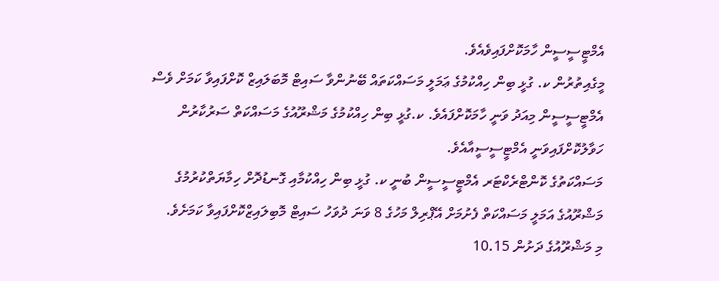އެމްޓީސީސީން ހާމަކޮށްފައިވެއެވެ.
މީގެއިތުރުން ކ. ގުޅީ ބިން ހިއްކުމުގެ ޢަމަލީ މަސައްކަތައް ބޭނުންވާ ސައިޓް މޮބަލައިޒް ކޮށްފައިވާ ކަމަށް ވެސް އެމްޓީސީސީން މިއަދު ވަނީ ހާމަކޮށްފައެވެ. ކ.ގުޅީ ބިން ހިއްކުމުގެ މަޝްރޫއުގެ މަސައްކަތް ސަރުކާރުން ހަވާލުކޮށްފައިވަނީ އެމްޓީސީސީއާއެވެ.
މަސައްކަތުގެ ކޮންޓްރެކްޓަރ އެމްޓީސީސީން ބުނީ ކ. ގުޅީ ބިން ހިއްކުމާއި ގޮނޑުދޮށް ހިމާޔަތްކުރުމުގެ މަޝްރޫއުގެ އަމަލީ މަސައްކަތް ފެށުމަށް އޭޕްރިލް މަހުގެ 8 ވަނަ ދުވަހު ސައިޓް މޮބިލައިޒްކޮށްފައިވާ ކަމަށެވެ.
މި މަޝްރޫއުގެ ދަށުން 10.15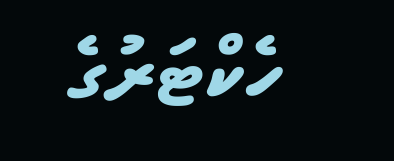ހެކްޓަރުގެ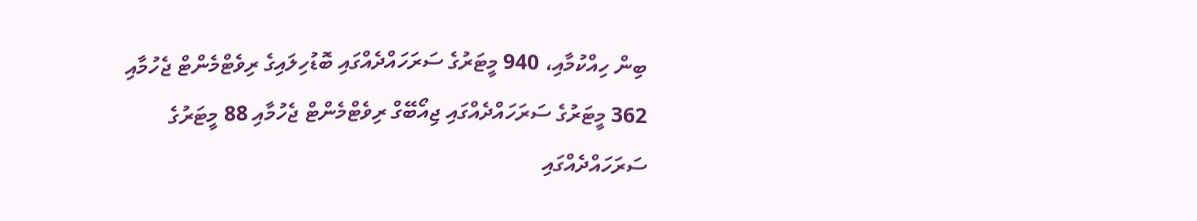ބިން ހިއްކުމާއި، 940 މީޓަރުގެ ސަރަހައްދެއްގައި ބޮޑުހިލައިގެ ރިވެޓްމެންޓް ޖެހުމާއި 362 މީޓަރުގެ ސަރަހައްދެއްގައި ޖިއޯބޭގް ރިވެޓްމެންޓް ޖެހުމާއި 88 މީޓަރުގެ ސަރަހައްދެއްގައި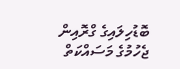ބޮޑުހިލައިގެ ގްރޮއިން ޖެހުމުގެ މަސައްކަތް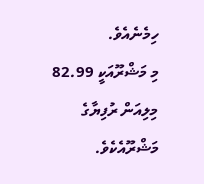ހިމެނެއެވެ.
މި މަޝްރޫއަކީ 82.99 މިލިއަން ރުފިޔާގެ މަޝްރޫއެކެވެ.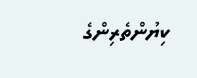ކިޔުންތެރިންގެ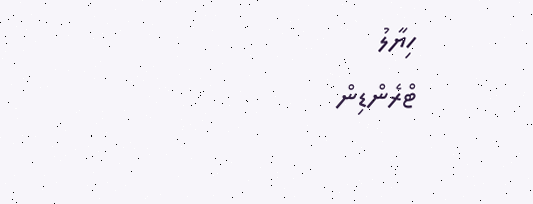ހިޔާލު
ޓްރެންޑިން